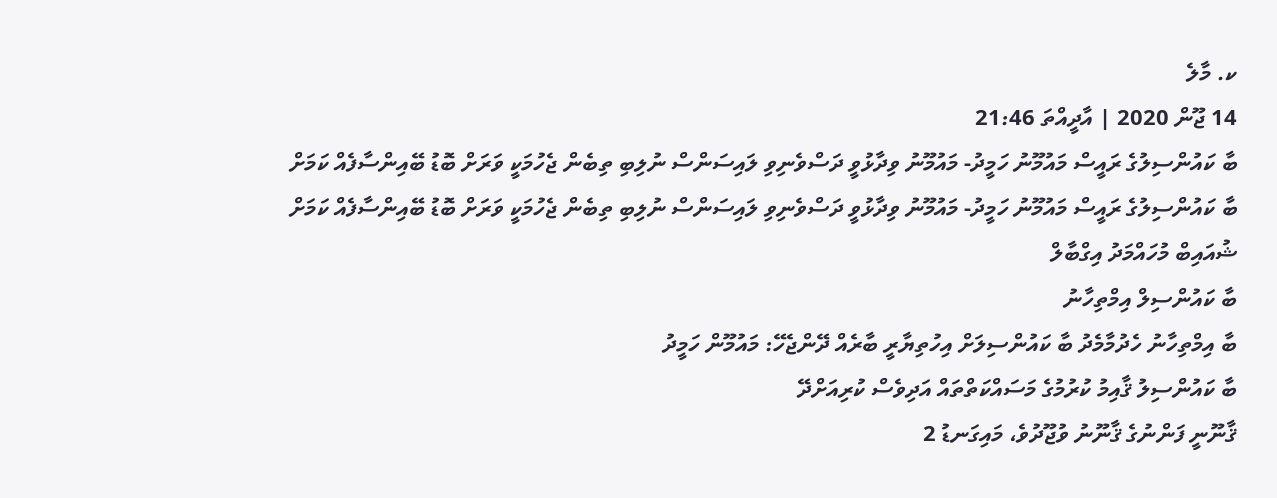ކ. މާލެ
14 ޖޫން 2020 | އާދީއްތަ 21:46
ބާ ކައުންސިލުގެ ރައީސް މައުމޫނު ހަމީދު- މައުމޫނު ވިދާޅުވީ ދަސްވެނިވި ލައިސަންސް ނުލިބި ތިބެން ޖެހުމަކީ ވަރަށް ބޮޑު ބޭއިންސާފެއް ކަމަށް
ބާ ކައުންސިލުގެ ރައީސް މައުމޫނު ހަމީދު- މައުމޫނު ވިދާޅުވީ ދަސްވެނިވި ލައިސަންސް ނުލިބި ތިބެން ޖެހުމަކީ ވަރަށް ބޮޑު ބޭއިންސާފެއް ކަމަށް
ޝުއައިބް މުހައްމަދު އިގްބާލް
ބާ ކައުންސިލް އިމްތިހާނު
ބާ އިމްތިހާނު ހެދުމާމެދު ބާ ކައުންސިލަށް އިހުތިޔާރީ ބާރެއް ދޭންޖެހޭ: މައުމޫން ހަމީދު
ބާ ކައުންސިލު ޤާއިމު ކުރުމުގެ މަސައްކަތްތައް އަދިވެސް ކުރިއަށްދޭ
ޤާނޫނީ ފަންނުގެ ޤާނޫނު ވުޖޫދުވެ، މައިގަނޑު 2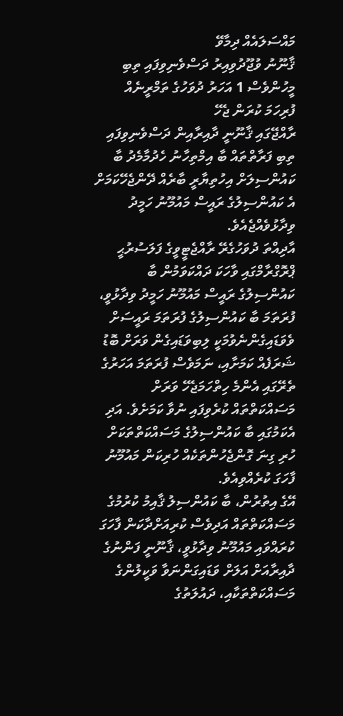މައްސަލައެއް ދިމާވޭ
ޤާނޫނު ވުޖޫދުވިއިރު ދަސްވެނިވިފައި ތިބި މީހުންވެސް 1 އަހަރު ދުވަހުގެ ތަމްރީނެއް ފުރިހަމަ ކުރަން ޖެހޭ
ރާއްޖޭގައި ޤާނޫނީ ދާއިރާއިން ދަސްވެނިވިފައި ތިބި ފަރާތްތައް ބާ އިމްތިހާނު ހެދުމާމެދު ބާ ކައުންސިލަށް އިހުތިޔާރީ ބާރެއް ދޭންޖެހޭކަމަށް އެ ކައުންސިލުގެ ރައީސް މައުމޫނު ހަމީދު ވިދާޅުވެއްޖެއެވެ.
އާދިއްތަ ދުވަހުގެރޭ ރާއްޖެޓީވީގެ ފަލަސުރުޙީ ޕްރޮގްރާމްގައި ވާހަކަ ދައްކަވަމުން ބާ ކައުންސިލުގެ ރައީސް މައުމޫނު ހަމީދު ވިދާޅުވީ، ފުރަތަމަ ބާ ކައުންސިލުގެ ފުރަތަމަ ރައީސަށް ވެވަޑައިގެންނެވުމަކީ ލިބިވަޑައިގެން ވަރަށް ބޮޑު ޝަރަފެއް ކަމަށާއި، ނަމަވެސް ފުރަތަމަ އަހަރުގެ ތެރޭގައި އެންމެ ހިތްހަމަޖެހޭ ވަރަށް މަސައްކަތްތައް ކުރެވިފައި ނުވާ ކަމަށެވެ. އަދި އެކަމުގައި ބާ ކައުންސިލުގެ މަސައްކަތްތަކަށް ހުރި ގިނަ ގޮންޖެހުންތަކެއް ހުރިކަން މައުމޫނު ފާހަގަ ކުރެއްވިއެވެ.
އޭގެ އިތުރުން، ބާ ކައުންސިލު ޤާއިމު ކުރުމުގެ މަސައްކަތްތައް އަދިވެސް ކުރިއަށްދާކަން ފާހަގަ ކުރައްވައި މައުމޫނު ވިދާޅުވީ، ޤާނޫނީ ފަންނުގެ ދާއިރާއަށް އަލަށް ވަޑައިގަންނަވާ ވަކީލުންގެ މަސައްކަތްތަކާއި، ދައުލަތުގެ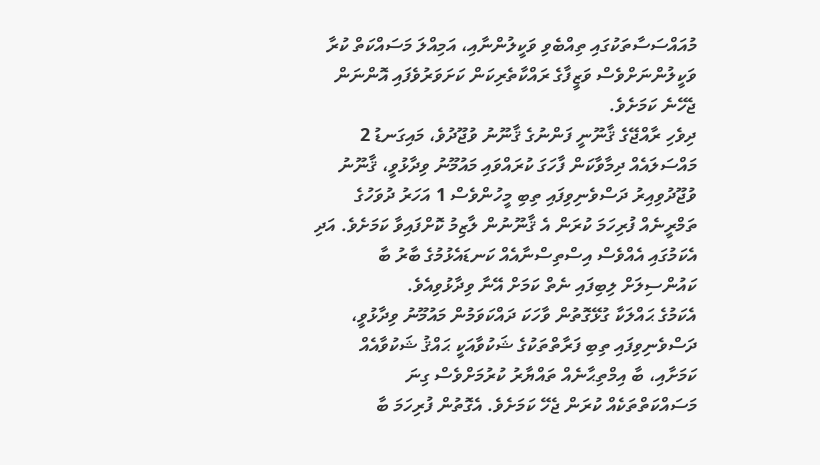މުއައްސަސާތަކުގައި ތިއްބެވި ވަކީލުންނާއި، އަމިއްލަ މަސައްކަތް ކުރާ ވަކީލުންނަށްވެސް ވަޒީފާގެ ރައްކާތެރިކަން ކަށަވަރުވެފައި އޮންނަން ޖެހޭނެ ކަމަށެވެ.
ދިވެހި ރާއްޖޭގެ ޤާނޫނީ ފަންނުގެ ޤާނޫނު ވުޖޫދުވެ، މައިގަނޑު 2 މައްސަލައެއް ދިމާވާކަން ފާހަގަ ކުރައްވައި މައުމޫނު ވިދާޅުވީ، ޤާނޫނު ވުޖޫދުވިއިރު ދަސްވެނިވިފައި ތިބި މީހުންވެސް 1 އަހަރު ދުވަހުގެ ތަމްރީނެއް ފުރިހަމަ ކުރަން އެ ޤާނޫނުން ލާޒިމު ކޮށްފައިވާ ކަމަށެވެ. އަދި އެކަމުގައި އެއްވެސް އިސްތިސްނާއެއް ކަނޑައެޅުމުގެ ބާރު ބާ ކައުންސިލަށް ލިބިފައި ނެތް ކަމަށް އޭނާ ވިދާޅުވިއެވެ.
އެކަމުގެ ޙައްލަކާ ގުޅޭގޮތުން ވާހަކަ ދައްކަވަމުން މައުމޫނު ވިދާޅުވީ، ދަސްވެނިވިފައި ތިބި ފަރާތްތަކުގެ ޝަކުވާއަކީ ޙައްޤު ޝަކުވާއެއް ކަމަށާއި، ބާ އިމްތިޙާނެއް ތައްޔާރު ކުރުމަށްވެސް ގިނަ މަސައްކަތްތަކެއް ކުރަން ޖެހޭ ކަމަށެވެ. އެގޮތުން ފުރިހަމަ ބާ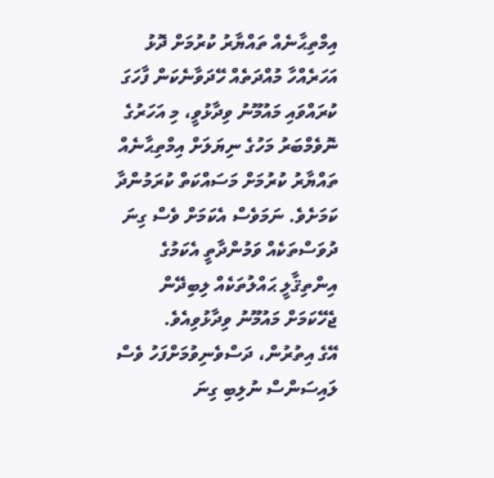އިމްތިޙާނެއް ތައްޔާރު ކުރުމަށް ދޮޅު އަހަރެއްހާ މުއްދަތެއް ހޭދަވާނެކަން ފާހަގަ ކުރައްވައި މައުމޫނު ވިދާޅުވީ، މި އަހަރުގެ ނޮވެމްބަރު މަހުގެ ނިޔަލަށް އިމްތިޙާނެއް ތައްޔާރު ކުރުމަށް މަސައްކަތް ކުރަމުންދާ ކަމަށެވެ. ނަމަވެސް އެކަމަށް ވެސް ގިނަ ދުވަސްތަކެއް ވަމުންދާތީ އެކަމުގެ އިންތިޤާލީ ޙައްލުތަކެއް ލިބިދޭން ޖެހޭކަމަށް މައުމޫނު ވިދާޅުވިއެވެ.
އޭގެ އިތުރުން، ދަސްވެނިވުމަށްފަހު ވެސް ލައިސަންސް ނުލިބި ގިނަ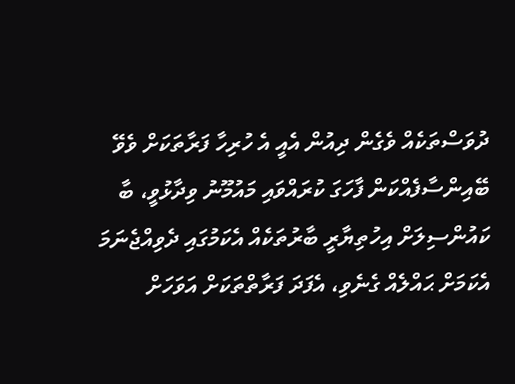ދުވަސްތަކެއް ވެގެން ދިއުން އެއީ އެ ހުރިހާ ފަރާތަކަށް ވެވޭ ބޭއިންސާފެއްކަން ފާހަގަ ކުރައްވައި މައުމޫނު ވިދާޅުވީ، ބާ ކައުންސިލަށް އިހުތިޔާރީ ބާރުތަކެއް އެކަމުގައި ދެވިއްޖެނަމަ އެކަމަށް ޙައްލެއް ގެނެވި، އެފަދަ ފަރާތްތަކަށް އަވަހަށް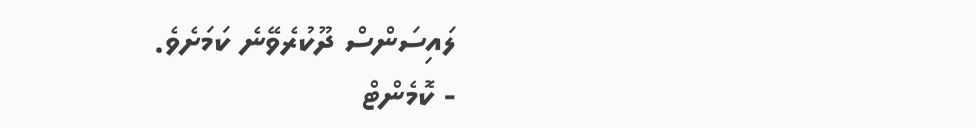ލައިސަންސް ދޫކުރެވޭނެ ކަމަށެވެ.
- ކޮމެންޓް